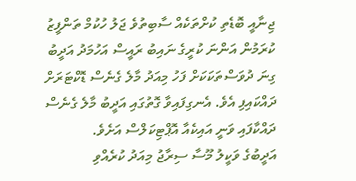ޖިނާއީ ބޮޑެތި ކުށްތަކެއް ސާބިތުވެ ޖަލު ހުކުމް ތަންފީޒު ކުރަމުން އަންނަ ކުރީގެ ނައިބު ރައީސް އަހުމަދު އަދީބު ގިނަ ދުވަސްތަކަކަށް ފަހު މިއަދު މާލެ ގެނެސް ޑޮކްޓަރަށް ދައްކައިފި އެވެ. އެނގިފައިވާ ގޮތުގައި އަދީބު މާލެ ގެނެސް ދައްކާފައި ވަނީ އައިކެއާ އޮޕްޓިކަލްސް އަށެވެ.
އަދީބުގެ ވަކީލު މޫސާ ސިރާޖު މިއަދު ކުރެއްވި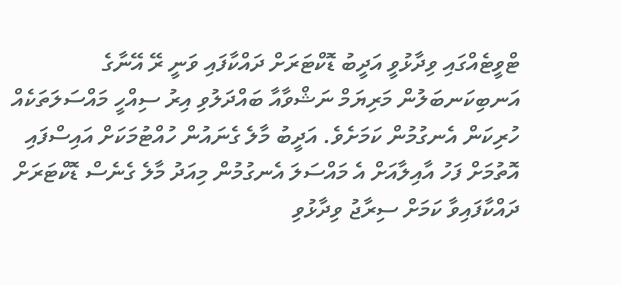ޓްވީޓެއްގައި ވިދާޅުވީ އަދީބު ޑޮކްޓަރަށް ދައްކާފައި ވަނީ ރޭ އޭނާގެ އަނބިކަނބަލުން މަރިޔަމް ނަޝްވާއާ ބައްދަލުވި އިރު ސިއްހީ މައްސަލަތަކެއް ހުރިކަން އެނގުމުން ކަމަށެވެ. އަދީބު މާލެ ގެނައުން ހުއްޓުމަކަށް އައިސްފައި އޮތުމަށް ފަހު އާއިލާއަށް އެ މައްސަލަ އެނގުމުން މިއަދު މާލެ ގެނެސް ޑޮކްޓަރަށް ދައްކާފައިވާ ކަމަށް ސިރާޖު ވިދާޅުވި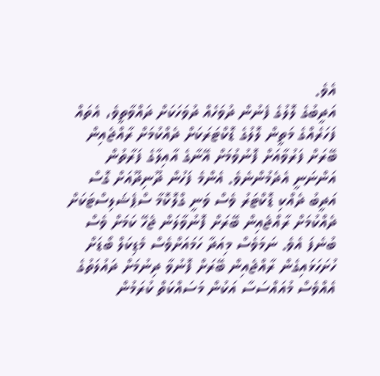އެވެ.
އަދީބުގެ ލޮލުގެ ފެނުން ދުވަހެއް ދުވަހަކަށް ދައްވާތީވެ، އެތައް ފަހަރެއްގެ މަތީން ލޮލުގެ ޑޮކްޓަރަކަށް ދެއްކުމަށް ރާއްޖެއިން ބޭރަށް ފަރުވާއަށް ފޮނުވުމަށް އޭނާގެ އާއިލާގެ ފަރާތުން އަންނަނީ އެދެމުންނެވެ. އެންމެ ފަހުން ދޫނިދޫއަށް ގޮސް އަދީބު ދެއްކި ޑޮކްޓަރު ވެސް ވަނީ ގްލޮކޮމާ ސްޕެޝަލިސްޓަކަށް ދެއްކުމަށް ރާއްޖެއިން ބޭރަށް ފޮނުވާލަން ޖެހޭ ކަމަށް ވެސް ބުނެފަ އެވެ. ނަމަވެސް މިއަދާ ހަމައަށްވެސް މެޑިކަލް ބޯޑަށް ހުށަހަޅައިގެން ރާއްޖެއިން ބޭރަށް ފޮނުވާ ދިނުމަށް ދައުލަތުގެ އެއްވެސް މުއައްސަސާ އަކުން މަސައްކަތް ކުރަމުން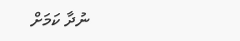ނުދާ ކަމަށް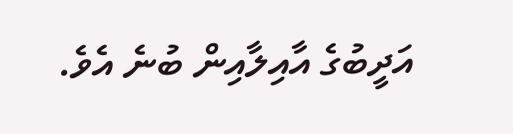އަދީބުގެ އާއިލާއިން ބުނެ އެވެ.